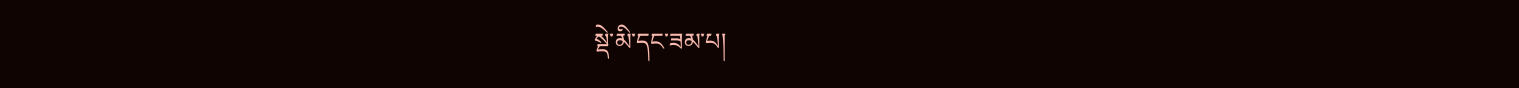སྡེ་མི་དང་ཟམ་པ།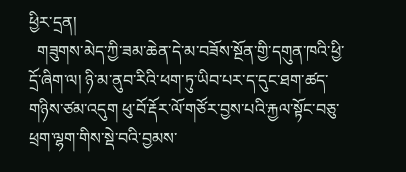ཕྱིར་དྲན།
  གཟུགས་མེད་ཀྱི་ཟམ་ཆེན་དེ་མ་བཟོས་སྔོན་གྱི་དགུན་ཁའི་ཕྱི་དྲོ་ཞིག་ལ། ཉི་མ་ནུབ་རིའི་ཕག་ཏུ་ཡིབ་པར་ད་དུང་ཐག་ཚད་གཉིས་ཙམ་འདུག ཕུ་བོ་རྡོར་ལོ་གཙོར་བྱས་པའི་རྐྱལ་སྟོང་བཅུ་ཕྲག་ལྷག་གིས་སྡེ་བའི་བྱམས་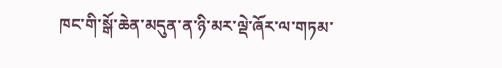ཁང་གི་སྒོ་ཆེན་མདུན་ན་ཉི་མར་ལྡེ་ཞོར་ལ་གཏམ་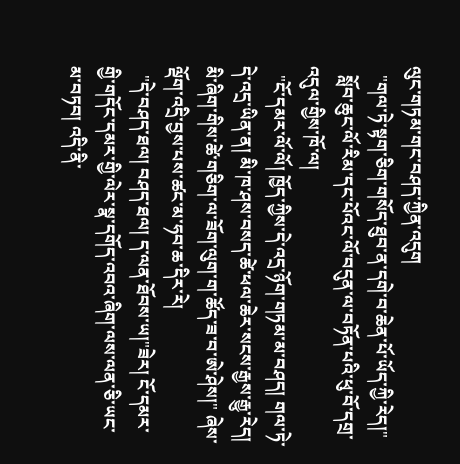ལུང་གཏམ་གང་བཤད་ཀྱིན་འདུག
  "གལ་ཏེ་སྟག་ཅིག་གསོད་ཐུབ་ན་དགེ་བ་ཆེན་པོ་ཡོད་ཀྱི་རེད།"
  སློབ་ཆུང་ལོ་རིམ་དང་པོའང་ལོ་བདུན་ལ་བཏོན་པའི་ཕུ་བོ་དགྲ་འདུལ་གྱིས་ཁོ་ལ།
  "ངོ་དམར་ལོ་ལོ། ཁྱོད་ཀྱིས་དེ་འདྲ་ཉོག་གཏམ་མ་བཤད། གལ་ཏེ་དེ་འདྲ་ཡིན་ན། མི་ཁ་ཤས་བསད་ཚེ་ཕལ་ཆེར་སངས་རྒྱས་རྒྱུ་རེད། མི་ཞིག་གིས་ཚེ་གཅིག་ལ་ཟོག་ལུག་ག་ཚོད་ཟ་བ་ཨེ་ཤེས།" ཞེས་ལྡོག་འདྲི་བྱས་པས་ཚང་མ་ཧབ་ཆ་དིར་རེ།
  "དེ་བཤད་ཐལ། བཤད་ཐལ། ད་ལན་ཐོབས་ཡ།"ཟེར། ངོ་དམར་གྱི་གདོང་དམར་གྱི་ལེར་སྣ་དགོད་འབའ་ཞིག་ལས་ལན་ཅི་ཡང་མ་བཏབ། འདི་ནི་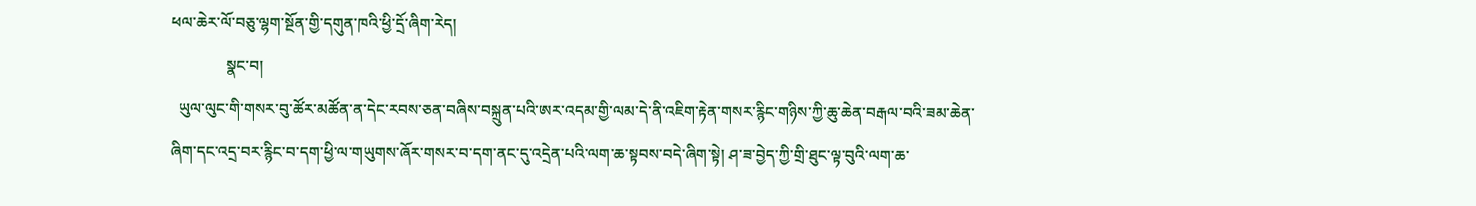ཕལ་ཆེར་ལོ་བཅུ་ལྷག་སྔོན་གྱི་དགུན་ཁའི་ཕྱི་དྲོ་ཞིག་རེད།
              སྣང་བ།
  ཡུལ་ལུང་གི་གསར་བུ་ཚོར་མཚོན་ན་དེང་རབས་ཅན་བཞིས་བསྐྲུན་པའི་ཨར་འདམ་གྱི་ལམ་དེ་ནི་འཇིག་རྟེན་གསར་རྙིང་གཉིས་ཀྱི་ཆུ་ཆེན་བརྒལ་བའི་ཟམ་ཆེན་ཞིག་དང་འདྲ་བར་རྙིང་བ་དག་ཕྱི་ལ་གཡུགས་ཞོར་གསར་བ་དག་ནང་དུ་འདྲེན་པའི་ལག་ཆ་སྟབས་བདེ་ཞིག་སྟེ། ཤ་ཟ་བྱེད་ཀྱི་གྲི་ཐུང་ལྟ་བུའི་ལག་ཆ་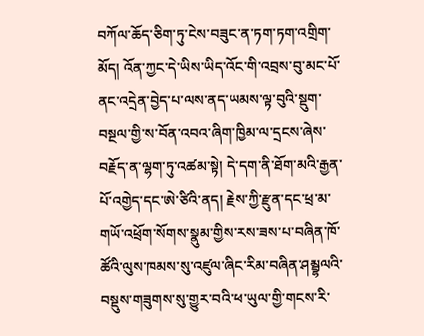བཀོལ་ཆོད་ཅིག་ཏུ་ངེས་བཟུང་ན་ཏག་ཏག་འགྲིག་མོད། འོན་ཀྱང་དེ་ཡིས་ཡིད་འོང་གི་འབྲས་བུ་མང་པོ་ནང་འདྲེན་བྱེད་པ་ལས་ནད་ཡམས་ལྟ་བུའི་སྡུག་བསྔལ་གྱི་ས་བོན་འབའ་ཞིག་ཁྱིམ་ལ་དྲངས་ཞེས་བརྗོད་ན་ལྷག་ཏུ་འཚམ་སྟེ། དེ་དག་ནི་ཐོག་མའི་རྒྱན་པོ་འགྱེད་དང་ཨེ་ཙིའི་ནད། རྗེས་ཀྱི་རྫུན་དང་ཕྲ་མ་གཡོ་འཕྲོག་སོགས་སྣུམ་གྱིས་རས་ཟས་པ་བཞིན་ཁོ་ཚོའི་ལུས་ཁམས་སུ་འཛུལ་ཞིང་རིམ་བཞིན་ཤམྦྷལའི་བསྡུས་གཟུགས་སུ་གྱུར་བའི་ཕ་ཡུལ་གྱི་གངས་རི་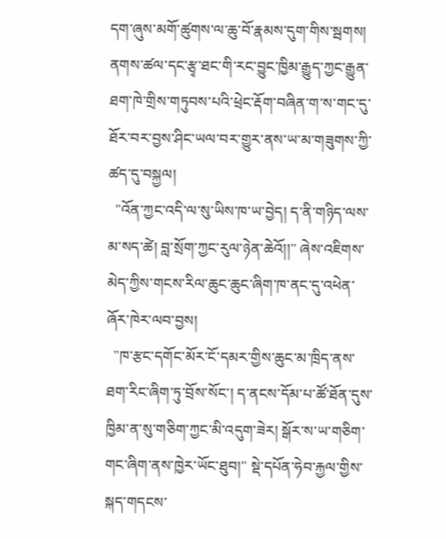དག་ཞུས་མགོ་ཚུགས་ལ་ཆུ་བོ་རྣམས་དུག་གིས་སྦགས། ནགས་ཚལ་དང་རྩྭ་ཐང་གི་རང་བྱུང་ཁྱིམ་རྒྱུད་ཀྱང་རྒྱུན་ཐག་ཁེ་གྲིས་གཏུབས་པའི་ཕྲེང་རྡོག་བཞིན་ག་ས་གང་དུ་ཐོར་བར་བྱས་ཤིང་ཡལ་བར་གྱུར་ནས་ཡ་མ་གཟུགས་ཀྱི་ཚད་དུ་བསྐྱལ།
  "འོན་ཀྱང་འདི་ལ་སུ་ཡིས་ཁ་ཡ་བྱེད། ད་ནི་གཉིད་ལས་མ་སད་ཚེ། བླ་སྲོག་ཀྱང་རུལ་ཉེན་ཆེའོ།།" ཞེས་འཇིགས་མེད་ཀྱིས་གངས་རིལ་ཆུང་ཆུང་ཞིག་ཁ་ནང་དུ་འཕེན་ཞོར་ཁེར་ལབ་བྱས།
  "ཁ་རྩང་དགོང་མོར་ངོ་དམར་གྱིས་ཆུང་མ་ཁྲིད་ནས་ཐག་རིང་ཞིག་ཏུ་བྲོས་སོང་། ད་ནངས་དོམ་པ་ཚོ་ཐོན་དུས་ཁྱིམ་ན་སུ་གཅིག་ཀྱང་མི་འདུག་ཟེར། སྒོར་ས་ཡ་གཅིག་གང་ཞིག་ནས་ཁྱེར་ཡོང་ཐུབ།" སྡེ་དཔོན་ཧེབ་རྐྱལ་གྱིས་སྐད་གདངས་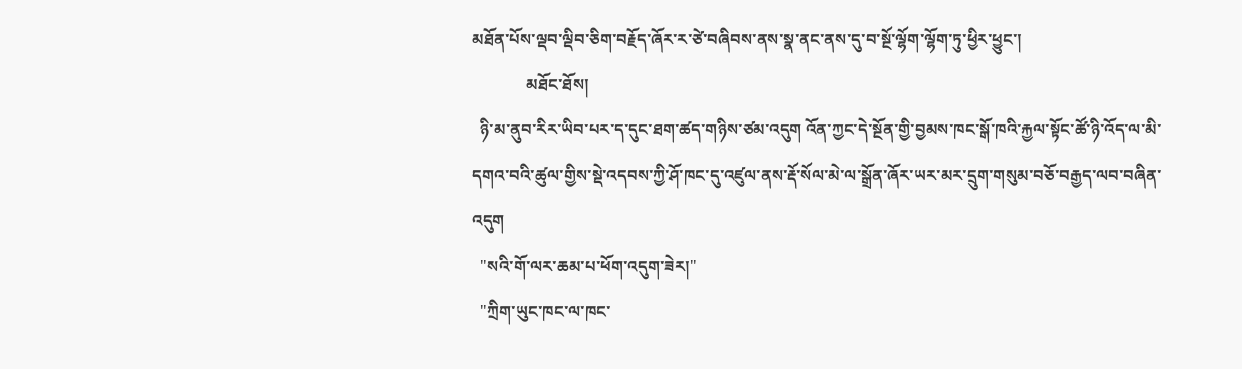མཐོན་པོས་ལྡབ་ལྡིབ་ཅིག་བརྗོད་ཞོར་ར་ཙེ་བཞིབས་ནས་སྣ་ནང་ནས་དུ་བ་སྔོ་ལྷོག་ལྷོག་ཏུ་ཕྱིར་ཕྱུང་།
             མཐོང་ཐོས།
  ཉི་མ་ནུབ་རིར་ཡིབ་པར་ད་དུང་ཐག་ཚད་གཉིས་ཙམ་འདུག འོན་ཀྱང་དེ་སྔོན་གྱི་བྱམས་ཁང་སྒོ་ཁའི་རྐྱལ་སྟོང་ཚོ་ཉི་འོད་ལ་མི་དགའ་བའི་ཚུལ་གྱིས་སྡེ་འདབས་ཀྱི་ཤོ་ཁང་དུ་འཛུལ་ནས་རྡོ་སོལ་མེ་ལ་སྒྲོན་ཞོར་ཡར་མར་དྲུག་གསུམ་བཅོ་བརྒྱད་ལབ་བཞིན་འདུག
  "སའི་གོ་ལར་ཆམ་པ་ཕོག་འདུག་ཟེར།"
  "ཀྲིག་ཡུང་ཁང་ལ་ཁང་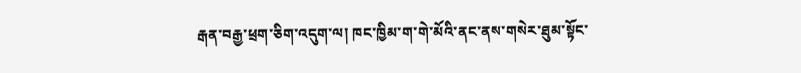རྒན་བརྒྱ་ཕྲག་ཅིག་འདུག་ལ། ཁང་ཁྱིམ་ག་གེ་མོའི་ནང་ནས་གསེར་ཐུམ་སྟོང་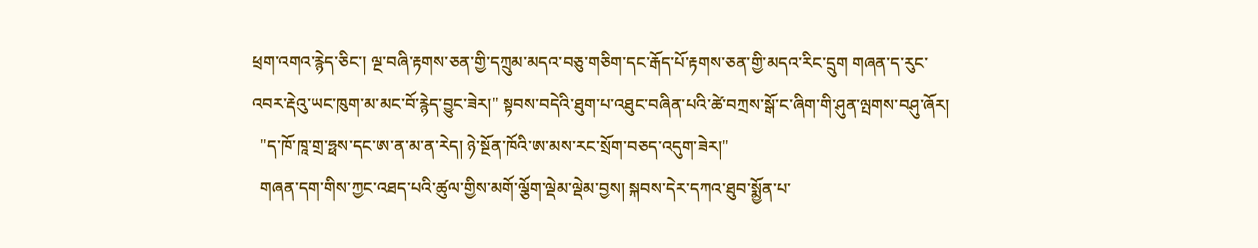ཕྲག་འགའ་རྙེད་ཅིང་། ལྔ་བཞི་རྟགས་ཅན་གྱི་དཀྲུམ་མདའ་བཅུ་གཅིག་དང་རྒོད་པོ་རྟགས་ཅན་གྱི་མདའ་རིང་དྲུག གཞན་ད་རུང་འབར་རྡེའུ་ཡང་ཁུག་མ་མང་བོ་རྙེད་བྱུང་ཟེར།" སྟབས་བདེའི་ཐུག་པ་འཐུང་བཞིན་པའི་ཚེ་བཀྲས་སྒོ་ང་ཞིག་གི་ཤུན་ལྤགས་བཤུ་ཞོར།
  "ད་ཁོ་ཁཱ་གྲ་ཧྥས་དང་ཨ་ན་མ་ན་རེད། ཉེ་སྔོན་ཁོའི་ཨ་མས་རང་སྲོག་བཅད་འདུག་ཟེར།"
  གཞན་དག་གིས་ཀྱང་འཐད་པའི་ཚུལ་གྱིས་མགོ་ལྕོག་ལྡེམ་ལྡེམ་བྱས། སྐབས་དེར་དཀའ་ཐུབ་སྨྱོན་པ་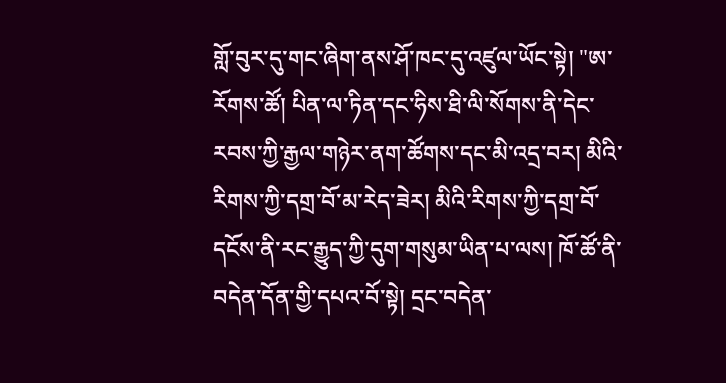གློ་བུར་དུ་གང་ཞིག་ནས་ཤོ་ཁང་དུ་འཛུལ་ཡོང་སྟེ། "ཨ་རོགས་ཚོ། པིན་ལ་ཏིན་དང་ཧིས་ཐི་ལི་སོགས་ནི་དེང་རབས་ཀྱི་རྒྱལ་གཉེར་ནག་ཚོགས་དང་མི་འདྲ་བར། མིའི་རིགས་ཀྱི་དགྲ་བོ་མ་རེད་ཟེར། མིའི་རིགས་ཀྱི་དགྲ་བོ་དངོས་ནི་རང་རྒྱུད་ཀྱི་དུག་གསུམ་ཡིན་པ་ལས། ཁོ་ཚོ་ནི་བདེན་དོན་གྱི་དཔའ་བོ་སྟེ། དྲང་བདེན་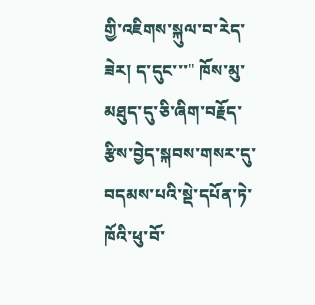གྱི་འཇིགས་སྐུལ་བ་རེད་ཟེར། ད་དུང་་་" ཁོས་མུ་མཐུད་དུ་ཅི་ཞིག་བརྗོད་རྩིས་བྱེད་སྐབས་གསར་དུ་བདམས་པའི་སྡེ་དཔོན་ཏེ་ཁོའི་ཕུ་བོ་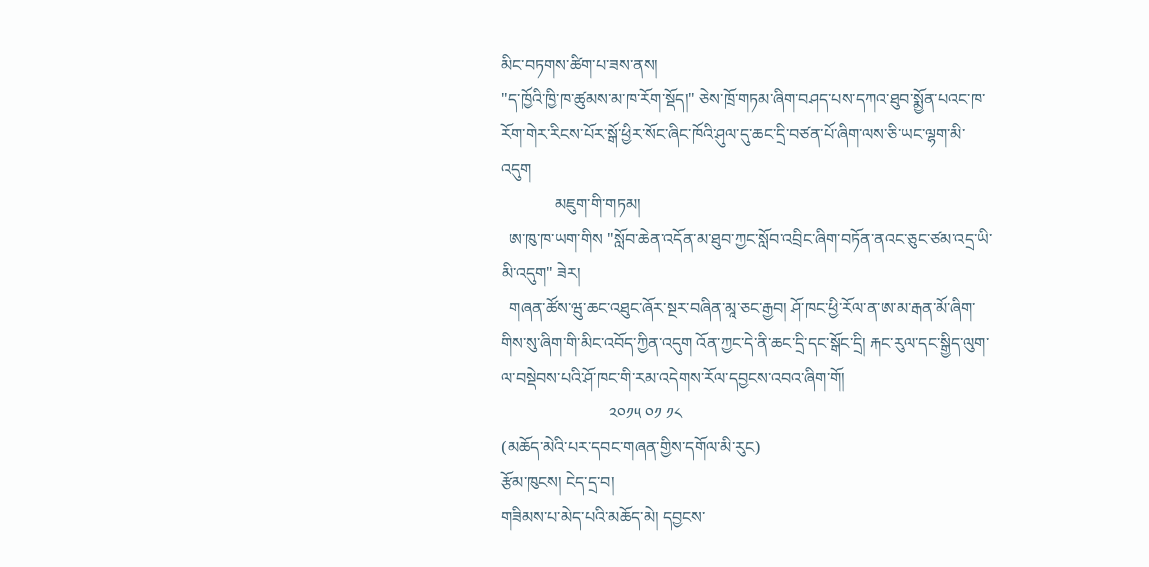མིང་བཏགས་ཚིག་པ་ཟས་ནས།
"ད་ཁྱོའི་ཁྱི་ཁ་ཚུམས་མ་ཁ་རོག་སྡོད།" ཅེས་ཁྲོ་གཏམ་ཞིག་བཤད་པས་དཀའ་ཐུབ་སྨྱོན་པའང་ཁ་རོག་གེར་རིངས་པོར་སྒོ་ཕྱིར་སོང་ཞིང་ཁོའི་ཤུལ་དུ་ཆང་དྲི་བཙན་པོ་ཞིག་ལས་ཅི་ཡང་ལྷག་མི་འདུག
             མཇུག་གི་གཏམ།
  ཨ་ཁུ་ཁ་ཡག་གིས "སློབ་ཆེན་འདོན་མ་ཐུབ་ཀྱང་སློབ་འབྲིང་ཞིག་བཏོན་ནའང་ཅུང་ཙམ་འདྲ་ཡི་མི་འདུག" ཟེར།
  གཞན་ཚོས་ཝུ་ཆང་འཐུང་ཞོར་སྔར་བཞིན་མཱ་ཅང་རྒྱབ། ཤོ་ཁང་ཕྱི་རོལ་ན་ཨ་མ་རྒན་མོ་ཞིག་གིས་སུ་ཞིག་གི་མིང་འབོད་ཀྱིན་འདུག འོན་ཀྱང་དེ་ནི་ཆང་དྲི་དང་སྒོང་དྲི། རྐང་རུལ་དང་སྒྱིད་ལུག་ལ་བསྡེབས་པའི་ཤོ་ཁང་གི་རམ་འདེགས་རོལ་དབྱངས་འབའ་ཞིག་གོ།
                          ༢༠༡༥ ༠༡ ༡༨
(མཆོད་མེའི་པར་དབང་གཞན་གྱིས་དགོལ་མི་རུང)
རྩོམ་ཁུངས། ངེད་དྲ་བ།
གཟིམས་པ་མེད་པའི་མཆོད་མེ། དབྱངས་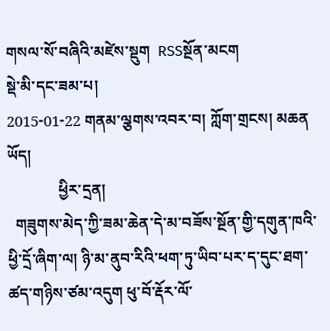གསལ་སོ་བཞིའི་མཛེས་སྡུག  RSSསྔོན་མངག
སྡེ་མི་དང་ཟམ་པ།
2015-01-22 གནམ་ལྕགས་འབར་བ། ཀློག་གྲངས། མཆན ཡོད།
             ཕྱིར་དྲན།
  གཟུགས་མེད་ཀྱི་ཟམ་ཆེན་དེ་མ་བཟོས་སྔོན་གྱི་དགུན་ཁའི་ཕྱི་དྲོ་ཞིག་ལ། ཉི་མ་ནུབ་རིའི་ཕག་ཏུ་ཡིབ་པར་ད་དུང་ཐག་ཚད་གཉིས་ཙམ་འདུག ཕུ་བོ་རྡོར་ལོ་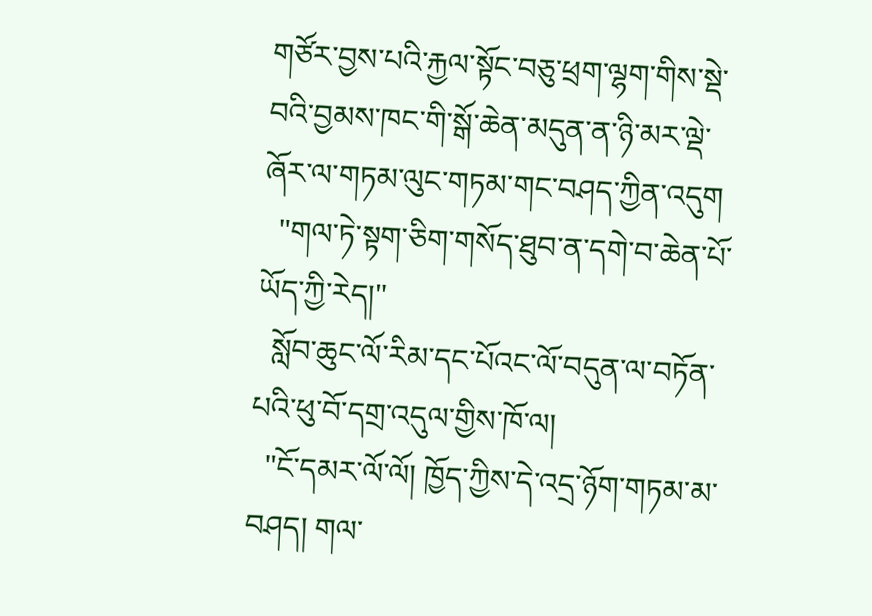གཙོར་བྱས་པའི་རྐྱལ་སྟོང་བཅུ་ཕྲག་ལྷག་གིས་སྡེ་བའི་བྱམས་ཁང་གི་སྒོ་ཆེན་མདུན་ན་ཉི་མར་ལྡེ་ཞོར་ལ་གཏམ་ལུང་གཏམ་གང་བཤད་ཀྱིན་འདུག
  "གལ་ཏེ་སྟག་ཅིག་གསོད་ཐུབ་ན་དགེ་བ་ཆེན་པོ་ཡོད་ཀྱི་རེད།"
  སློབ་ཆུང་ལོ་རིམ་དང་པོའང་ལོ་བདུན་ལ་བཏོན་པའི་ཕུ་བོ་དགྲ་འདུལ་གྱིས་ཁོ་ལ།
  "ངོ་དམར་ལོ་ལོ། ཁྱོད་ཀྱིས་དེ་འདྲ་ཉོག་གཏམ་མ་བཤད། གལ་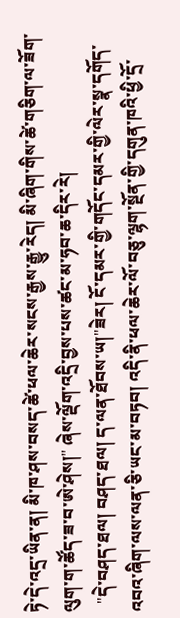ཏེ་དེ་འདྲ་ཡིན་ན། མི་ཁ་ཤས་བསད་ཚེ་ཕལ་ཆེར་སངས་རྒྱས་རྒྱུ་རེད། མི་ཞིག་གིས་ཚེ་གཅིག་ལ་ཟོག་ལུག་ག་ཚོད་ཟ་བ་ཨེ་ཤེས།" ཞེས་ལྡོག་འདྲི་བྱས་པས་ཚང་མ་ཧབ་ཆ་དིར་རེ།
  "དེ་བཤད་ཐལ། བཤད་ཐལ། ད་ལན་ཐོབས་ཡ།"ཟེར། ངོ་དམར་གྱི་གདོང་དམར་གྱི་ལེར་སྣ་དགོད་འབའ་ཞིག་ལས་ལན་ཅི་ཡང་མ་བཏབ། འདི་ནི་ཕལ་ཆེར་ལོ་བཅུ་ལྷག་སྔོན་གྱི་དགུན་ཁའི་ཕྱི་དྲོ་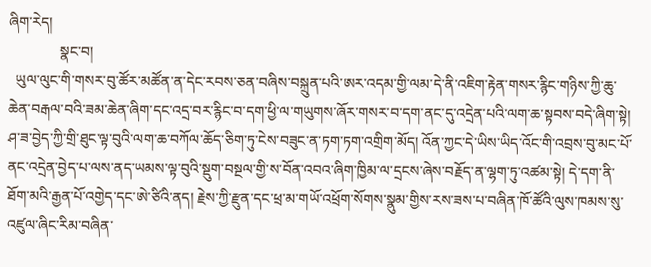ཞིག་རེད།
              སྣང་བ།
  ཡུལ་ལུང་གི་གསར་བུ་ཚོར་མཚོན་ན་དེང་རབས་ཅན་བཞིས་བསྐྲུན་པའི་ཨར་འདམ་གྱི་ལམ་དེ་ནི་འཇིག་རྟེན་གསར་རྙིང་གཉིས་ཀྱི་ཆུ་ཆེན་བརྒལ་བའི་ཟམ་ཆེན་ཞིག་དང་འདྲ་བར་རྙིང་བ་དག་ཕྱི་ལ་གཡུགས་ཞོར་གསར་བ་དག་ནང་དུ་འདྲེན་པའི་ལག་ཆ་སྟབས་བདེ་ཞིག་སྟེ། ཤ་ཟ་བྱེད་ཀྱི་གྲི་ཐུང་ལྟ་བུའི་ལག་ཆ་བཀོལ་ཆོད་ཅིག་ཏུ་ངེས་བཟུང་ན་ཏག་ཏག་འགྲིག་མོད། འོན་ཀྱང་དེ་ཡིས་ཡིད་འོང་གི་འབྲས་བུ་མང་པོ་ནང་འདྲེན་བྱེད་པ་ལས་ནད་ཡམས་ལྟ་བུའི་སྡུག་བསྔལ་གྱི་ས་བོན་འབའ་ཞིག་ཁྱིམ་ལ་དྲངས་ཞེས་བརྗོད་ན་ལྷག་ཏུ་འཚམ་སྟེ། དེ་དག་ནི་ཐོག་མའི་རྒྱན་པོ་འགྱེད་དང་ཨེ་ཙིའི་ནད། རྗེས་ཀྱི་རྫུན་དང་ཕྲ་མ་གཡོ་འཕྲོག་སོགས་སྣུམ་གྱིས་རས་ཟས་པ་བཞིན་ཁོ་ཚོའི་ལུས་ཁམས་སུ་འཛུལ་ཞིང་རིམ་བཞིན་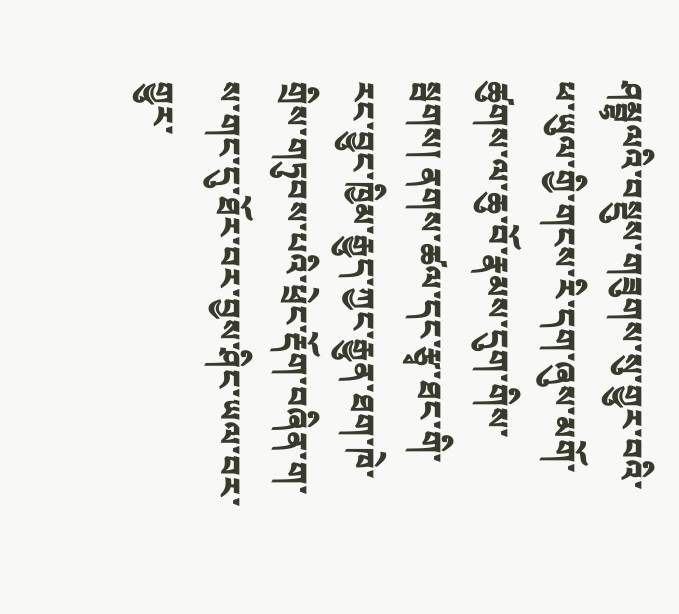ཤམྦྷལའི་བསྡུས་གཟུགས་སུ་གྱུར་བའི་ཕ་ཡུལ་གྱི་གངས་རི་དག་ཞུས་མགོ་ཚུགས་ལ་ཆུ་བོ་རྣམས་དུག་གིས་སྦགས། ནགས་ཚལ་དང་རྩྭ་ཐང་གི་རང་བྱུང་ཁྱིམ་རྒྱུད་ཀྱང་རྒྱུན་ཐག་ཁེ་གྲིས་གཏུབས་པའི་ཕྲེང་རྡོག་བཞིན་ག་ས་གང་དུ་ཐོར་བར་བྱས་ཤིང་ཡལ་བར་གྱུར་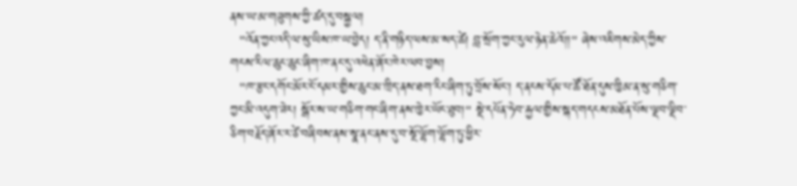ནས་ཡ་མ་གཟུགས་ཀྱི་ཚད་དུ་བསྐྱལ།
  "འོན་ཀྱང་འདི་ལ་སུ་ཡིས་ཁ་ཡ་བྱེད། ད་ནི་གཉིད་ལས་མ་སད་ཚེ། བླ་སྲོག་ཀྱང་རུལ་ཉེན་ཆེའོ།།" ཞེས་འཇིགས་མེད་ཀྱིས་གངས་རིལ་ཆུང་ཆུང་ཞིག་ཁ་ནང་དུ་འཕེན་ཞོར་ཁེར་ལབ་བྱས།
  "ཁ་རྩང་དགོང་མོར་ངོ་དམར་གྱིས་ཆུང་མ་ཁྲིད་ནས་ཐག་རིང་ཞིག་ཏུ་བྲོས་སོང་། ད་ནངས་དོམ་པ་ཚོ་ཐོན་དུས་ཁྱིམ་ན་སུ་གཅིག་ཀྱང་མི་འདུག་ཟེར། སྒོར་ས་ཡ་གཅིག་གང་ཞིག་ནས་ཁྱེར་ཡོང་ཐུབ།" སྡེ་དཔོན་ཧེབ་རྐྱལ་གྱིས་སྐད་གདངས་མཐོན་པོས་ལྡབ་ལྡིབ་ཅིག་བརྗོད་ཞོར་ར་ཙེ་བཞིབས་ནས་སྣ་ནང་ནས་དུ་བ་སྔོ་ལྷོག་ལྷོག་ཏུ་ཕྱིར་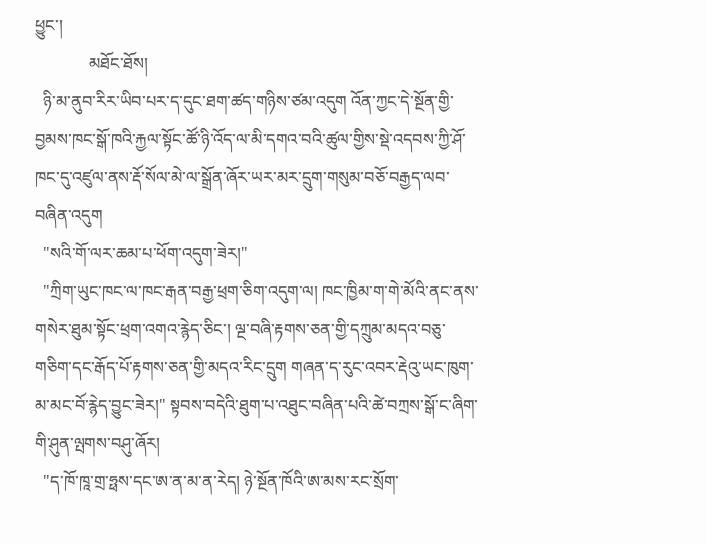ཕྱུང་།
             མཐོང་ཐོས།
  ཉི་མ་ནུབ་རིར་ཡིབ་པར་ད་དུང་ཐག་ཚད་གཉིས་ཙམ་འདུག འོན་ཀྱང་དེ་སྔོན་གྱི་བྱམས་ཁང་སྒོ་ཁའི་རྐྱལ་སྟོང་ཚོ་ཉི་འོད་ལ་མི་དགའ་བའི་ཚུལ་གྱིས་སྡེ་འདབས་ཀྱི་ཤོ་ཁང་དུ་འཛུལ་ནས་རྡོ་སོལ་མེ་ལ་སྒྲོན་ཞོར་ཡར་མར་དྲུག་གསུམ་བཅོ་བརྒྱད་ལབ་བཞིན་འདུག
  "སའི་གོ་ལར་ཆམ་པ་ཕོག་འདུག་ཟེར།"
  "ཀྲིག་ཡུང་ཁང་ལ་ཁང་རྒན་བརྒྱ་ཕྲག་ཅིག་འདུག་ལ། ཁང་ཁྱིམ་ག་གེ་མོའི་ནང་ནས་གསེར་ཐུམ་སྟོང་ཕྲག་འགའ་རྙེད་ཅིང་། ལྔ་བཞི་རྟགས་ཅན་གྱི་དཀྲུམ་མདའ་བཅུ་གཅིག་དང་རྒོད་པོ་རྟགས་ཅན་གྱི་མདའ་རིང་དྲུག གཞན་ད་རུང་འབར་རྡེའུ་ཡང་ཁུག་མ་མང་བོ་རྙེད་བྱུང་ཟེར།" སྟབས་བདེའི་ཐུག་པ་འཐུང་བཞིན་པའི་ཚེ་བཀྲས་སྒོ་ང་ཞིག་གི་ཤུན་ལྤགས་བཤུ་ཞོར།
  "ད་ཁོ་ཁཱ་གྲ་ཧྥས་དང་ཨ་ན་མ་ན་རེད། ཉེ་སྔོན་ཁོའི་ཨ་མས་རང་སྲོག་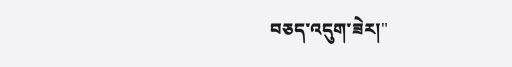བཅད་འདུག་ཟེར།"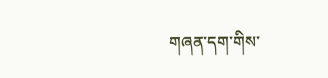གཞན་དག་གིས་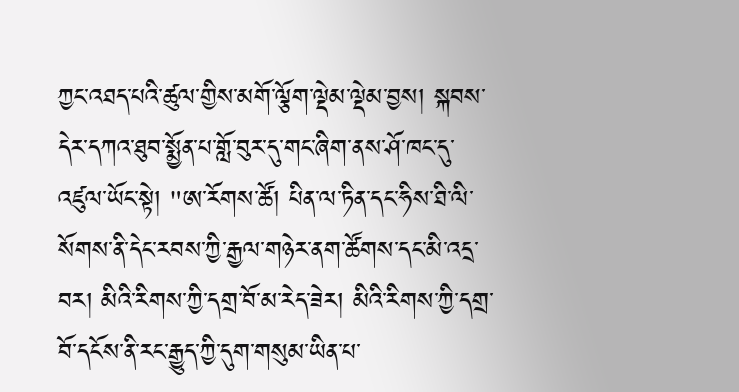ཀྱང་འཐད་པའི་ཚུལ་གྱིས་མགོ་ལྕོག་ལྡེམ་ལྡེམ་བྱས། སྐབས་དེར་དཀའ་ཐུབ་སྨྱོན་པ་གློ་བུར་དུ་གང་ཞིག་ནས་ཤོ་ཁང་དུ་འཛུལ་ཡོང་སྟེ། "ཨ་རོགས་ཚོ། པིན་ལ་ཏིན་དང་ཧིས་ཐི་ལི་སོགས་ནི་དེང་རབས་ཀྱི་རྒྱལ་གཉེར་ནག་ཚོགས་དང་མི་འདྲ་བར། མིའི་རིགས་ཀྱི་དགྲ་བོ་མ་རེད་ཟེར། མིའི་རིགས་ཀྱི་དགྲ་བོ་དངོས་ནི་རང་རྒྱུད་ཀྱི་དུག་གསུམ་ཡིན་པ་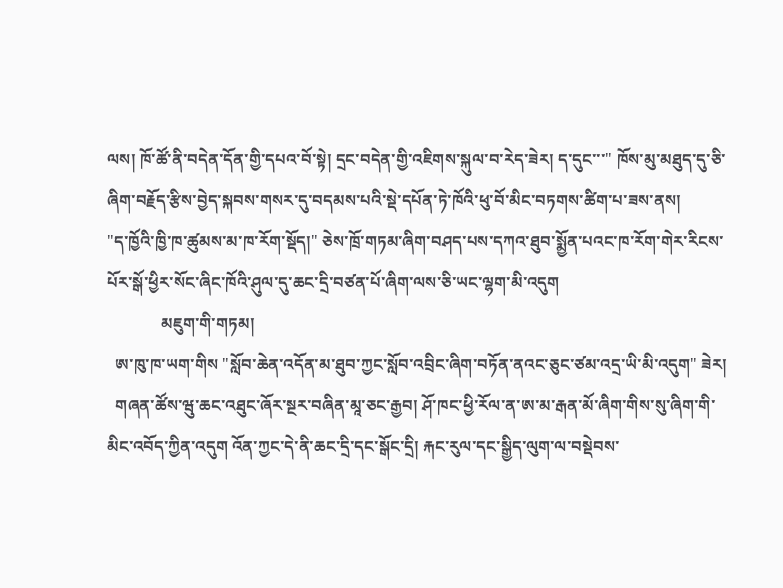ལས། ཁོ་ཚོ་ནི་བདེན་དོན་གྱི་དཔའ་བོ་སྟེ། དྲང་བདེན་གྱི་འཇིགས་སྐུལ་བ་རེད་ཟེར། ད་དུང་་་" ཁོས་མུ་མཐུད་དུ་ཅི་ཞིག་བརྗོད་རྩིས་བྱེད་སྐབས་གསར་དུ་བདམས་པའི་སྡེ་དཔོན་ཏེ་ཁོའི་ཕུ་བོ་མིང་བཏགས་ཚིག་པ་ཟས་ནས།
"ད་ཁྱོའི་ཁྱི་ཁ་ཚུམས་མ་ཁ་རོག་སྡོད།" ཅེས་ཁྲོ་གཏམ་ཞིག་བཤད་པས་དཀའ་ཐུབ་སྨྱོན་པའང་ཁ་རོག་གེར་རིངས་པོར་སྒོ་ཕྱིར་སོང་ཞིང་ཁོའི་ཤུལ་དུ་ཆང་དྲི་བཙན་པོ་ཞིག་ལས་ཅི་ཡང་ལྷག་མི་འདུག
             མཇུག་གི་གཏམ།
  ཨ་ཁུ་ཁ་ཡག་གིས "སློབ་ཆེན་འདོན་མ་ཐུབ་ཀྱང་སློབ་འབྲིང་ཞིག་བཏོན་ནའང་ཅུང་ཙམ་འདྲ་ཡི་མི་འདུག" ཟེར།
  གཞན་ཚོས་ཝུ་ཆང་འཐུང་ཞོར་སྔར་བཞིན་མཱ་ཅང་རྒྱབ། ཤོ་ཁང་ཕྱི་རོལ་ན་ཨ་མ་རྒན་མོ་ཞིག་གིས་སུ་ཞིག་གི་མིང་འབོད་ཀྱིན་འདུག འོན་ཀྱང་དེ་ནི་ཆང་དྲི་དང་སྒོང་དྲི། རྐང་རུལ་དང་སྒྱིད་ལུག་ལ་བསྡེབས་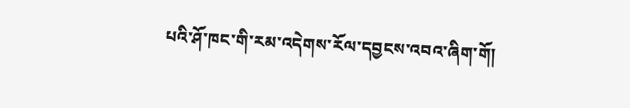པའི་ཤོ་ཁང་གི་རམ་འདེགས་རོལ་དབྱངས་འབའ་ཞིག་གོ།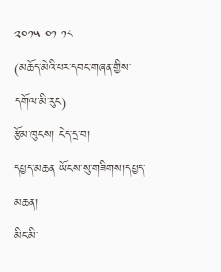༢༠༡༥ ༠༡ ༡༨
(མཆོད་མེའི་པར་དབང་གཞན་གྱིས་དགོལ་མི་རུང)
རྩོམ་ཁུངས། ངེད་དྲ་བ།
དཔྱད་མཆན ཡོངས་སུ་གཟིགས།དཔྱད་མཆན།
མིང་མི་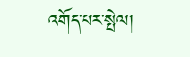འགོད་པར་སྤེལ།